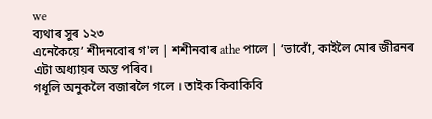we
ব্যথাৰ সুৰ ১২৩
এনেকৈয়ে’ শীদনবোৰ গ'ল | শশীনবাৰ athe পালে | ‘ভাবোঁ, কাইলৈ মোৰ জীৱনৰ এটা অধ্যায়ৰ অন্ত পৰিব।
গধূলি অনুকলৈ বজাৰলৈ গলে । তাইক কিবাকিবি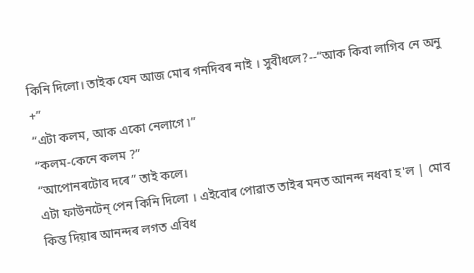কিনি দিলো। তাইক যেন আজ মোৰ গনদিবৰ নাই । সুবীধলে?--“আক কিবা লাগিব নে অনু +”
“এটা কলম, আক একো নেলাগে ৷”
“কলম-কেনে কলম ?”
“আপোনৰটোব দৰে” তাই কলে।
এটা ফাউনটেন্ পেন কিনি দিলো । এইবোৰ পোৱাত তাইৰ মনত আনন্দ নধবা হ'ল | মোব কিন্ত দিয়াৰ আনন্দৰ লগত এবিধ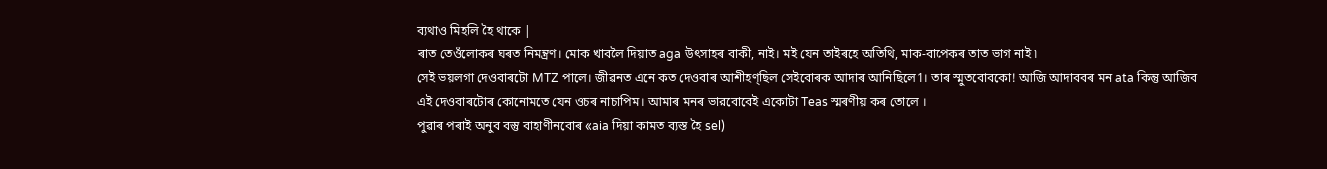ব্যথাও মিহলি হৈ থাকে |
ৰাত তেওঁলোকৰ ঘৰত নিমন্ত্রণ। মোক খাবলৈ দিয়াত aga উৎসাহৰ বাকী, নাই। মই যেন তাইৰহে অতিথি, মাক-বাপেকৰ তাত ভাগ নাই ৷
সেই ভয়লগা দেওবাৰটো MTZ পালে। জীৱনত এনে কত দেওবাৰ আশীহণ্ছিল সেইবোৰক আদাৰ আনিছিলে1। তাৰ স্মুতবোবকো! আজি আদাববৰ মন ata কিন্তু আজিব এই দেওবাৰটোৰ কোনোমতে যেন ওচৰ নাচাপিম। আমাৰ মনৰ ভারবোবেই একোটা Teas স্মৰণীয় কৰ তোলে ।
পুৱাৰ পৰাই অনুব বস্তু বাহাণীনবোৰ «aia দিয়া কামত ব্যস্ত হৈ sel)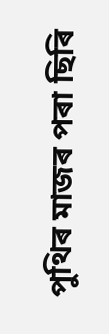পুথিৰ মাজৰ পৰা ছিৰি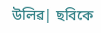উলিৱ| ছবিকে